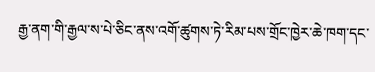རྒྱ་ནག་གི་རྒྱལ་ས་པེ་ཅིང་ནས་འགོ་ཚུགས་ཏེ་རིམ་པས་གྲོང་ཁྱེར་ཆེ་ཁག་དང་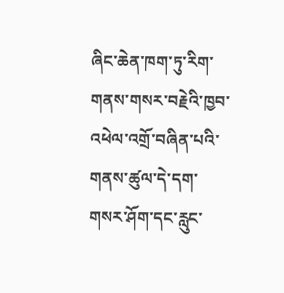ཞིང་ཆེན་ཁག་ཏུ་རིག་གནས་གསར་བརྗེའི་ཁྱབ་འཕེལ་འགྲོ་བཞིན་པའི་གནས་ཚུལ་དེ་དག་གསར་ཤོག་དང་རླུང་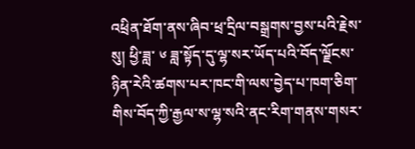འཕྲིན་ཐོག་ནས་ཞིབ་ཕྲ་དྲིལ་བསྒྲགས་བྱས་པའི་རྗེས་སུ། ཕྱི་ཟླ་ ༦ ཟླ་སྟོད་དུ་ལྷ་སར་ཡོད་པའི་བོད་ལྗོངས་ཉིན་རེའི་ཚགས་པར་ཁང་གི་ལས་བྱེད་པ་ཁག་ཅིག་གིས་བོད་ཀྱི་རྒྱལ་ས་ལྷ་སའི་ནང་རིག་གནས་གསར་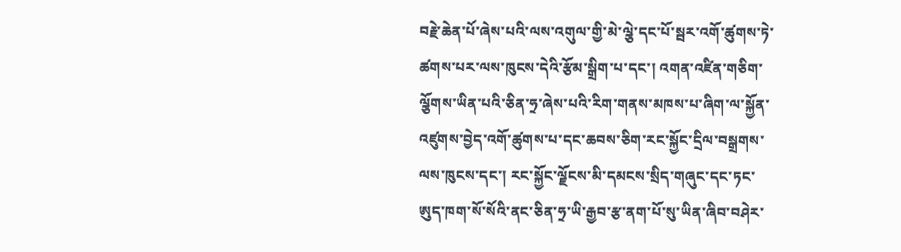བརྗེ་ཆེན་པོ་ཞེས་པའི་ལས་འགུལ་གྱི་མེ་ལྕེ་དང་པོ་སྦར་འགོ་ཚུགས་ཏེ་ཚགས་པར་ལས་ཁུངས་དེའི་རྩོམ་སྒྲིག་པ་དང་། འགན་འཛིན་གཅིག་ལྕོགས་ཡིན་པའི་ཅིན་ཧྲ་ཞེས་པའི་རིག་གནས་མཁས་པ་ཞིག་ལ་སྐྱོན་འཛུགས་བྱེད་འགོ་ཚུགས་པ་དང་ཆབས་ཅིག་རང་སྐྱོང་དྲིལ་བསྒྲགས་ལས་ཁུངས་དང་། རང་སྐྱོང་ལྗོངས་མི་དམངས་སྲིད་གཞུང་དང་ཏང་ཨུད་ཁག་སོ་སོའི་ནང་ཅིན་ཧྲ་ཡི་རྒྱབ་རྩ་ནག་པོ་སུ་ཡིན་ཞིབ་བཤེར་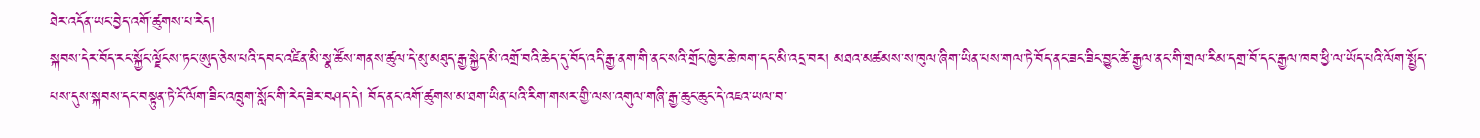ཐེར་འདོན་ཡང་བྱེད་འགོ་ཚུགས་པ་རེད།
སྐབས་དེར་བོད་རང་སྐྱོང་ལྗོངས་ཏང་ཨུད་ཅེས་པའི་དབང་འཛིན་མི་སྣ་ཚོས་གནས་ཚུལ་དེ་མུ་མཐུད་རྒྱ་སྐྱེད་མི་འགྲོ་བའི་ཆེད་དུ་བོད་འདི་རྒྱ་ནག་གི་ནང་སའི་གྲོང་ཁྱེར་ཆེ་ཁག་དང་མི་འདྲ་བར། མཐའ་མཚམས་ས་ཁུལ་ཞིག་ཡིན་པས་གལ་ཏེ་བོད་ནང་ཟང་ཟིང་བྱུང་ཚེ་རྒྱལ་ནང་གི་གྲལ་རིམ་དགྲ་བོ་དང་རྒྱལ་ཁབ་ཕྱི་ལ་ཡོད་པའི་ལོག་སྤྱོད་པས་དུས་སྐབས་དང་བསྟུན་ཏེ་ངོ་ལོག་ཟིང་འཁྲུག་སློང་གི་རེད་ཟེར་བཤད་དེ། བོད་ནང་འགོ་ཚུགས་མ་ཐག་ཡིན་པའི་རིག་གསར་གྱི་ལས་འགུལ་གཞི་རྒྱ་ཆུང་ཆུང་དེ་འཇའ་ཡལ་བ་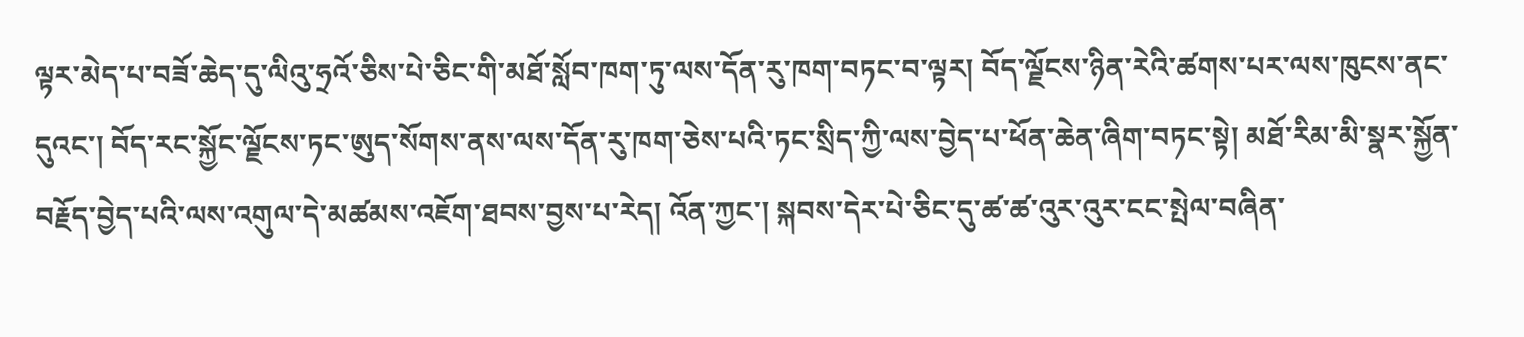ལྟར་མེད་པ་བཟོ་ཆེད་དུ་ལིའུ་ཧྲའོ་ཅིས་པེ་ཅིང་གི་མཐོ་སློབ་ཁག་ཏུ་ལས་དོན་རུ་ཁག་བཏང་བ་ལྟར། བོད་ལྗོངས་ཉིན་རེའི་ཚགས་པར་ལས་ཁུངས་ནང་དུའང་། བོད་རང་སྐྱོང་ལྗོངས་ཏང་ཨུད་སོགས་ནས་ལས་དོན་རུ་ཁག་ཅེས་པའི་ཏང་སྲིད་ཀྱི་ལས་བྱེད་པ་ཕོན་ཆེན་ཞིག་བཏང་སྟེ། མཐོ་རིམ་མི་སྣར་སྐྱོན་བརྗོད་བྱེད་པའི་ལས་འགུལ་དེ་མཚམས་འཇོག་ཐབས་བྱས་པ་རེད། འོན་ཀྱང་། སྐབས་དེར་པེ་ཅིང་དུ་ཚ་ཚ་འུར་འུར་ངང་སྤེལ་བཞིན་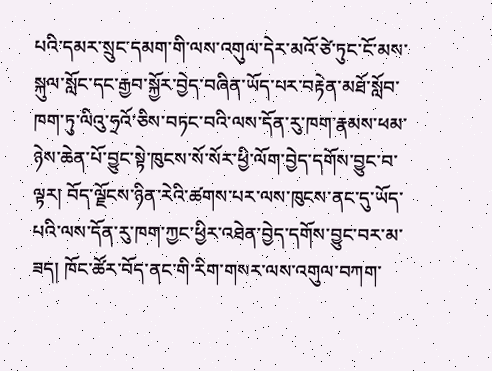པའི་དམར་སྲུང་དམག་གི་ལས་འགུལ་དེར་མའོ་ཙེ་ཏུང་ངོ་མས་སྐུལ་སློང་དང་རྒྱབ་སྐྱོར་བྱེད་བཞིན་ཡོད་པར་བརྟེན་མཐོ་སློབ་ཁག་ཏུ་ལིའུ་ཧྲའོ་ཅིས་བཏང་བའི་ལས་དོན་རུ་ཁག་རྣམས་ཕམ་ཉེས་ཆེན་པོ་བྱུང་སྟེ་ཁུངས་སོ་སོར་ཕྱི་ལོག་བྱེད་དགོས་བྱུང་བ་ལྟར། བོད་ལྗོངས་ཉིན་རེའི་ཚགས་པར་ལས་ཁུངས་ནང་དུ་ཡོད་པའི་ལས་དོན་རུ་ཁག་ཀྱང་ཕྱིར་འཐེན་བྱེད་དགོས་བྱུང་བར་མ་ཟད། ཁོང་ཚོར་བོད་ནང་གི་རིག་གསར་ལས་འགུལ་བཀག་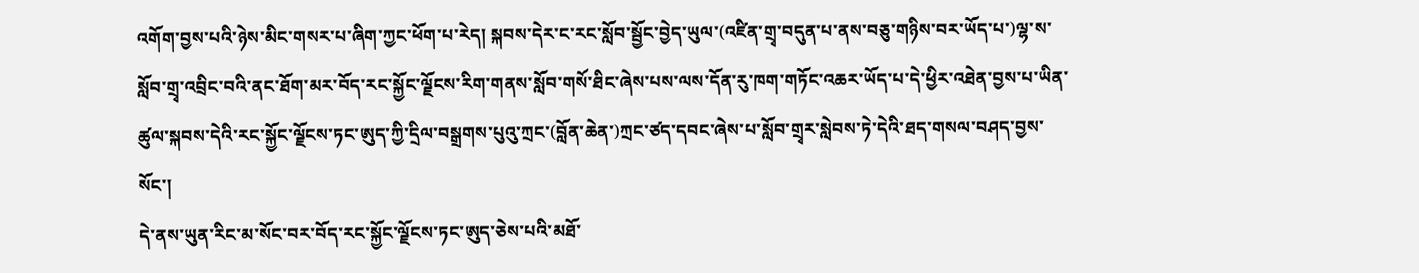འགོག་བྱས་པའི་ཉེས་མིང་གསར་པ་ཞིག་ཀྱང་ཕོག་པ་རེད། སྐབས་དེར་ང་རང་སློབ་སྦྱོང་བྱེད་ཡུལ་(འཛིན་གྲྭ་བདུན་པ་ནས་བཅུ་གཉིས་བར་ཡོད་པ་)ལྷ་ས་སློབ་གྲྭ་འབྲིང་བའི་ནང་ཐོག་མར་བོད་རང་སྐྱོང་ལྗོངས་རིག་གནས་སློབ་གསོ་ཐིང་ཞེས་པས་ལས་དོན་རུ་ཁག་གཏོང་འཆར་ཡོད་པ་དེ་ཕྱིར་འཐེན་བྱས་པ་ཡིན་ཚུལ་སྐབས་དེའི་རང་སྐྱོང་ལྗོངས་ཏང་ཨུད་ཀྱི་དྲིལ་བསྒྲགས་པུའུ་ཀྲང་(བློན་ཆེན་)ཀྲང་ཙད་དབང་ཞེས་པ་སློབ་གྲྭར་སླེབས་ཏེ་དེའི་ཐད་གསལ་བཤད་བྱས་སོང་།
དེ་ནས་ཡུན་རིང་མ་སོང་བར་བོད་རང་སྐྱོང་ལྗོངས་ཏང་ཨུད་ཅེས་པའི་མཐོ་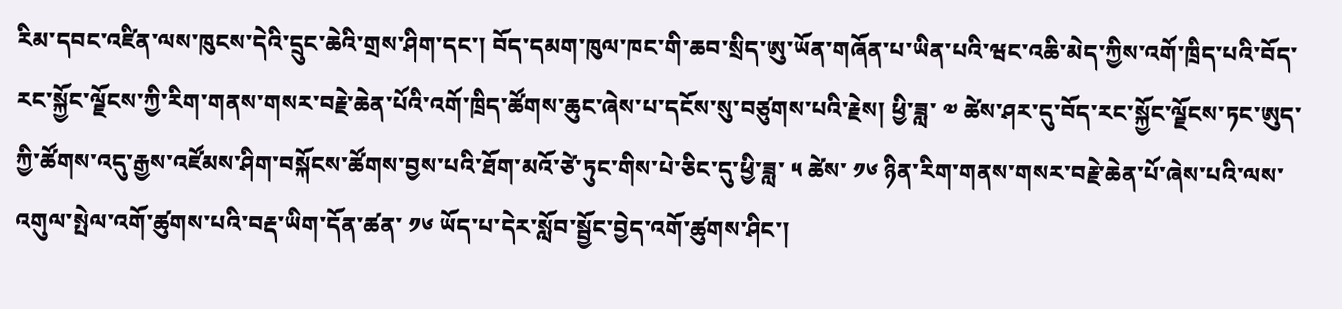རིམ་དབང་འཛིན་ལས་ཁུངས་དེའི་དྲུང་ཆེའི་གྲས་ཤིག་དང་། བོད་དམག་ཁུལ་ཁང་གི་ཆབ་སྲིད་ཨུ་ཡོན་གཞོན་པ་ཡིན་པའི་ཝང་འཆི་མེད་ཀྱིས་འགོ་ཁྲིད་པའི་བོད་རང་སྐྱོང་ལྗོངས་ཀྱི་རིག་གནས་གསར་བརྗེ་ཆེན་པོའི་འགོ་ཁྲིད་ཚོགས་ཆུང་ཞེས་པ་དངོས་སུ་བཙུགས་པའི་རྗེས། ཕྱི་ཟླ་ ༧ ཚེས་ཤར་དུ་བོད་རང་སྐྱོང་ལྗོངས་ཏང་ཨུད་ཀྱི་ཚོགས་འདུ་རྒྱས་འཛོམས་ཤིག་བསྐོངས་ཚོགས་བྱས་པའི་ཐོག་མའོ་ཙེ་ཏུང་གིས་པེ་ཅིང་དུ་ཕྱི་ཟླ་ ༥ ཚེས་ ༡༦ ཉིན་རིག་གནས་གསར་བརྗེ་ཆེན་པོ་ཞེས་པའི་ལས་འགུལ་སྤེལ་འགོ་ཚུགས་པའི་བརྡ་ཡིག་དོན་ཚན་ ༡༦ ཡོད་པ་དེར་སློབ་སྦྱོང་བྱེད་འགོ་ཚུགས་ཤིང་།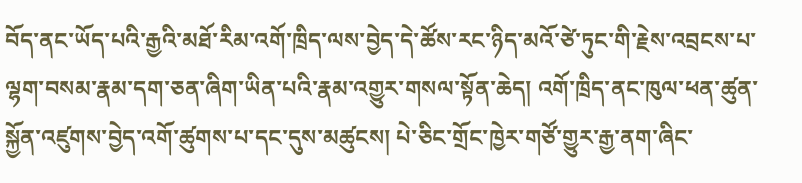བོད་ནང་ཡོད་པའི་རྒྱའི་མཐོ་རིམ་འགོ་ཁྲིད་ལས་བྱེད་དེ་ཚོས་རང་ཉིད་མའོ་ཙེ་ཏུང་གི་རྗེས་འབྲངས་པ་ལྷག་བསམ་རྣམ་དག་ཅན་ཞིག་ཡིན་པའི་རྣམ་འགྱུར་གསལ་སྟོན་ཆེད། འགོ་ཁྲིད་ནང་ཁུལ་ཕན་ཚུན་སྐྱོན་འཛུགས་བྱེད་འགོ་ཚུགས་པ་དང་དུས་མཚུངས། པེ་ཅིང་གྲོང་ཁྱེར་གཙོ་གྱུར་རྒྱ་ནག་ཞིང་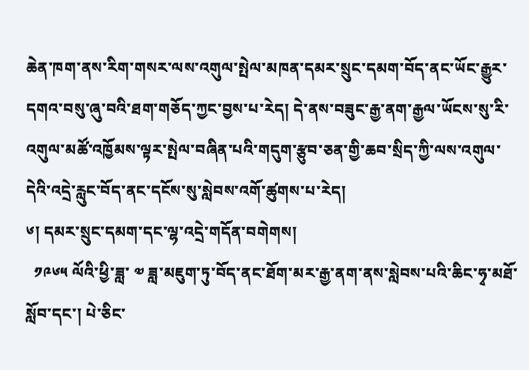ཆེན་ཁག་ནས་རིག་གསར་ལས་འགུལ་སྤེལ་མཁན་དམར་སྲུང་དམག་བོད་ནང་ཡོང་རྒྱུར་དགའ་བསུ་ཞུ་བའི་ཐག་གཅོད་ཀྱང་བྱས་པ་རེད། དེ་ནས་བཟུང་རྒྱ་ནག་རྒྱལ་ཡོངས་སུ་རི་འགུལ་མཚོ་འཁྱོམས་ལྟར་སྤེལ་བཞིན་པའི་གདུག་རྩུབ་ཅན་གྱི་ཆབ་སྲིད་ཀྱི་ལས་འགུལ་དེའི་འདྲེ་རླུང་བོད་ནང་དངོས་སུ་སླེབས་འགོ་ཚུགས་པ་རེད།
༦། དམར་སྲུང་དམག་དང་ལྷ་འདྲེ་གདོན་བགེགས།
  ༡༩༦༥ ལོའི་ཕྱི་ཟླ་ ༧ ཟླ་མཇུག་ཏུ་བོད་ནང་ཐོག་མར་རྒྱ་ནག་ནས་སླེབས་པའི་ཆིང་ཧྭ་མཐོ་སློབ་དང་། པེ་ཅིང་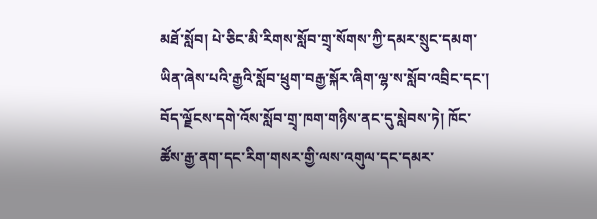མཐོ་སློབ། པེ་ཅིང་མི་རིགས་སློབ་གྲྭ་སོགས་ཀྱི་དམར་སྲུང་དམག་ཡིན་ཞེས་པའི་རྒྱའི་སློབ་ཕྲུག་བརྒྱ་སྐོར་ཞིག་ལྷ་ས་སློབ་འབྲིང་དང་། བོད་ལྗོངས་དགེ་འོས་སློབ་གྲྭ་ཁག་གཉིས་ནང་དུ་སླེབས་ཏེ། ཁོང་ཚོས་རྒྱ་ནག་དང་རིག་གསར་གྱི་ལས་འགུལ་དང་དམར་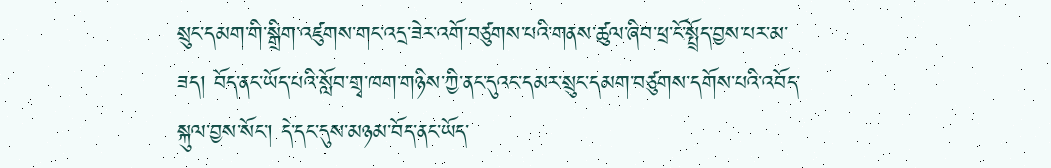སྲུང་དམག་གི་སྒྲིག་འཛུགས་གང་འདྲ་ཟེར་འགོ་བཙུགས་པའི་གནས་ཚུལ་ཞིབ་ཕྲ་ངོ་སྤྲོད་བྱས་པར་མ་ཟད། བོད་ནང་ཡོད་པའི་སློབ་གྲྭ་ཁག་གཉིས་ཀྱི་ནང་དུའང་དམར་སྲུང་དམག་བཙུགས་དགོས་པའི་འབོད་སྐུལ་བྱས་སོང་། དེ་དང་དུས་མཉམ་བོད་ནང་ཡོད་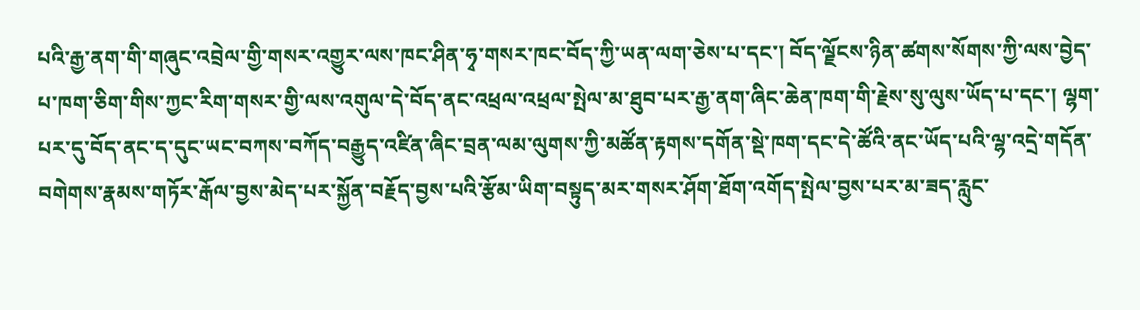པའི་རྒྱ་ནག་གི་གཞུང་འབྲེལ་གྱི་གསར་འགྱུར་ལས་ཁང་ཤིན་ཧྭ་གསར་ཁང་བོད་ཀྱི་ཡན་ལག་ཅེས་པ་དང་། བོད་ལྗོངས་ཉིན་ཚགས་སོགས་ཀྱི་ལས་བྱེད་པ་ཁག་ཅིག་གིས་ཀྱང་རིག་གསར་གྱི་ལས་འགུལ་དེ་བོད་ནང་འཕྲལ་འཕྲལ་སྤེལ་མ་ཐུབ་པར་རྒྱ་ནག་ཞིང་ཆེན་ཁག་གི་རྗེས་སུ་ལུས་ཡོད་པ་དང་། ལྷག་པར་དུ་བོད་ནང་ད་དུང་ཡང་བཀས་བཀོད་བརྒྱུད་འཛིན་ཞིང་བྲན་ལམ་ལུགས་ཀྱི་མཚོན་རྟགས་དགོན་སྡེ་ཁག་དང་དེ་ཚོའི་ནང་ཡོད་པའི་ལྷ་འདྲེ་གདོན་བགེགས་རྣམས་གཏོར་རྒོལ་བྱས་མེད་པར་སྐྱོན་བརྗོད་བྱས་པའི་རྩོམ་ཡིག་བསྟུད་མར་གསར་ཤོག་ཐོག་འགོད་སྤེལ་བྱས་པར་མ་ཟད་རླུང་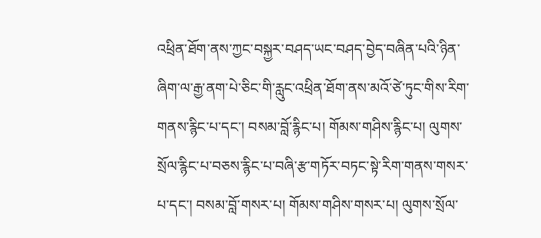འཕྲིན་ཐོག་ནས་ཀྱང་བསྐྱར་བཤད་ཡང་བཤད་བྱེད་བཞིན་པའི་ཉིན་ཞིག་ལ་རྒྱ་ནག་པེ་ཅིང་གི་རླུང་འཕྲིན་ཐོག་ནས་མའོ་ཙེ་ཏུང་གིས་རིག་གནས་རྙིང་པ་དང་། བསམ་བློ་རྙིང་པ། གོམས་གཤིས་རྙིང་པ། ལུགས་སྲོལ་རྙིང་པ་བཅས་རྙིང་པ་བཞི་རྩ་གཏོར་བཏང་སྟེ་རིག་གནས་གསར་པ་དང་། བསམ་བློ་གསར་པ། གོམས་གཤིས་གསར་པ། ལུགས་སྲོལ་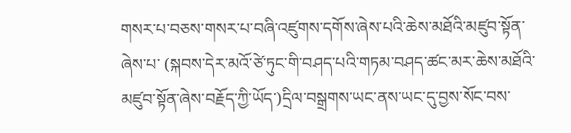གསར་པ་བཅས་གསར་པ་བཞི་འཛུགས་དགོས་ཞེས་པའི་ཆེས་མཐོའི་མཛུབ་སྟོན་ཞེས་པ་ (སྐབས་དེར་མའོ་ཙེ་ཏུང་གི་བཤད་པའི་གཏམ་བཤད་ཚང་མར་ཆེས་མཐོའི་མཛུབ་སྟོན་ཞེས་བརྗོད་ཀྱི་ཡོད་)དྲིལ་བསྒྲགས་ཡང་ནས་ཡང་དུ་བྱས་སོང་བས་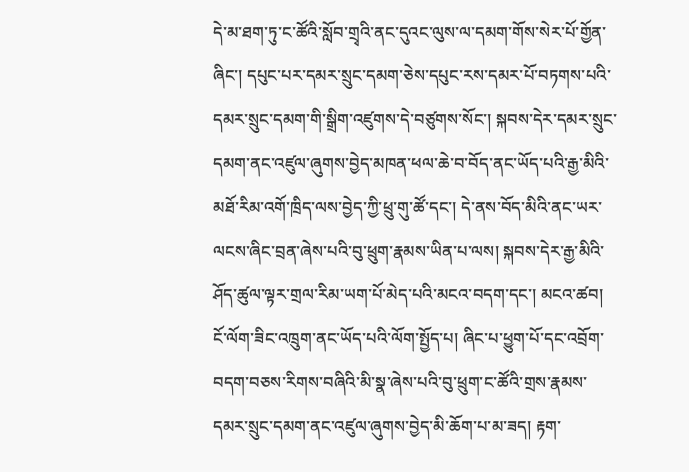དེ་མ་ཐག་ཏུ་ང་ཚོའི་སློབ་གྲྭའི་ནང་དུའང་ལུས་ལ་དམག་གོས་སེར་པོ་གྱོན་ཞིང་། དཔུང་པར་དམར་སྲུང་དམག་ཅེས་དཔུང་རས་དམར་པོ་བཏགས་པའི་དམར་སྲུང་དམག་གི་སྒྲིག་འཛུགས་དེ་བཙུགས་སོང་། སྐབས་དེར་དམར་སྲུང་དམག་ནང་འཛུལ་ཞུགས་བྱེད་མཁན་ཕལ་ཆེ་བ་བོད་ནང་ཡོད་པའི་རྒྱ་མིའི་མཐོ་རིམ་འགོ་ཁྲིད་ལས་བྱེད་ཀྱི་ཕྲུ་གུ་ཚོ་དང་། དེ་ནས་བོད་མིའི་ནང་ཡར་ལངས་ཞིང་བྲན་ཞེས་པའི་བུ་ཕྲུག་རྣམས་ཡིན་པ་ལས། སྐབས་དེར་རྒྱ་མིའི་ཤོད་ཚུལ་ལྟར་གྲལ་རིམ་ཡག་པོ་མེད་པའི་མངའ་བདག་དང་། མངའ་ཚབ། ངོ་ལོག་ཟིང་འཁྲུག་ནང་ཡོད་པའི་ལོག་སྤྱོད་པ། ཞིང་པ་ཕྱུག་པོ་དང་འབྲོག་བདག་བཅས་རིགས་བཞིའི་མི་སྣ་ཞེས་པའི་བུ་ཕྲུག་ང་ཚོའི་གྲས་རྣམས་དམར་སྲུང་དམག་ནང་འཛུལ་ཞུགས་བྱེད་མི་ཆོག་པ་མ་ཟད། རྟག་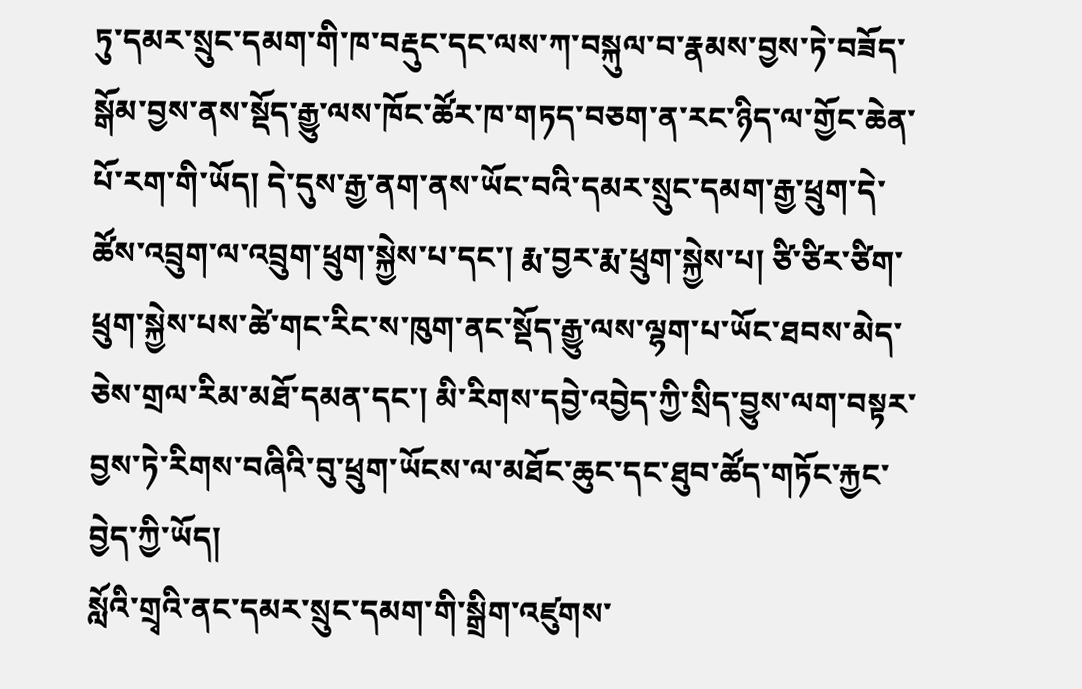ཏུ་དམར་སྲུང་དམག་གི་ཁ་བརྡུང་དང་ལས་ཀ་བསྐུལ་བ་རྣམས་བྱས་ཏེ་བཟོད་སྒོམ་བྱས་ནས་སྡོད་རྒྱུ་ལས་ཁོང་ཚོར་ཁ་གཏད་བཅག་ན་རང་ཉིད་ལ་གྱོང་ཆེན་པོ་རག་གི་ཡོད། དེ་དུས་རྒྱ་ནག་ནས་ཡོང་བའི་དམར་སྲུང་དམག་རྒྱ་ཕྲུག་དེ་ཚོས་འབྲུག་ལ་འབྲུག་ཕྲུག་སྐྱེས་པ་དང་། རྨ་བྱར་རྨ་ཕྲུག་སྐྱེས་པ། ཙི་ཙིར་ཙིག་ཕྲུག་སྐྱེས་པས་ཚེ་གང་རིང་ས་ཁུག་ནང་སྡོད་རྒྱུ་ལས་ལྷག་པ་ཡོང་ཐབས་མེད་ཅེས་གྲལ་རིམ་མཐོ་དམན་དང་། མི་རིགས་དབྱེ་འབྱེད་ཀྱི་སྲིད་བྱུས་ལག་བསྟར་བྱས་ཏེ་རིགས་བཞིའི་བུ་ཕྲུག་ཡོངས་ལ་མཐོང་ཆུང་དང་ཐུབ་ཚོད་གཏོང་རྐྱང་བྱེད་ཀྱི་ཡོད།
སློའི་གྲྭའི་ནང་དམར་སྲུང་དམག་གི་སྒྲིག་འཛུགས་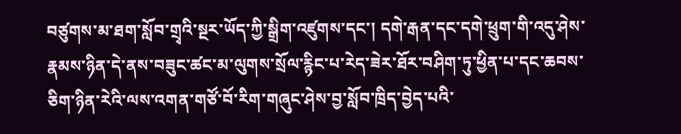བཙུགས་མ་ཐག་སློབ་གྲྭའི་སྔར་ཡོད་ཀྱི་སྒྲིག་འཛུགས་དང་། དགེ་རྒན་དང་དགེ་ཕྲུག་གི་འདུ་ཤེས་རྣམས་ཉིན་དེ་ནས་བཟུང་ཚང་མ་ལུགས་སྲོལ་རྙིང་པ་རེད་ཟེར་ཐོར་བཤིག་ཏུ་ཕྱིན་པ་དང་ཆབས་ཅིག་ཉིན་རེའི་ལས་འགན་གཙོ་བོ་རིག་གཞུང་ཤེས་བྱ་སློབ་ཁྲིད་བྱེད་པའི་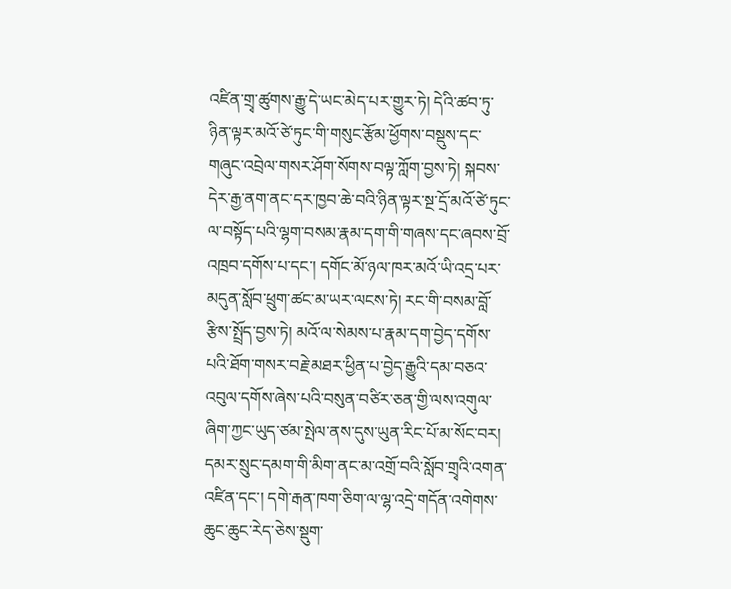འཛིན་གྲྭ་ཚུགས་རྒྱུ་དེ་ཡང་མེད་པར་གྱུར་ཏེ། དེའི་ཚབ་ཏུ་ཉིན་ལྟར་མའོ་ཙེ་ཏུང་གི་གསུང་རྩོམ་ཕྱོགས་བསྡུས་དང་གཞུང་འབྲེལ་གསར་ཤོག་སོགས་བལྟ་ཀློག་བྱས་ཏེ། སྐབས་དེར་རྒྱ་ནག་ནང་དར་ཁྱབ་ཆེ་བའི་ཉིན་ལྟར་སྔ་དྲོ་མའོ་ཙེ་ཏུང་ལ་བསྟོད་པའི་ལྷག་བསམ་རྣམ་དག་གི་གཞས་དང་ཞབས་བྲོ་འཁྲབ་དགོས་པ་དང་། དགོང་མོ་ཉལ་ཁར་མའོ་ཡི་འདྲ་པར་མདུན་སློབ་ཕྲུག་ཚང་མ་ཡར་ལངས་ཏེ། རང་གི་བསམ་བློ་རྩིས་སྤྲོད་བྱས་ཏེ། མའོ་ལ་སེམས་པ་རྣམ་དག་བྱེད་དགོས་པའི་ཐོག་གསར་བརྗེ་མཐར་ཕྱིན་པ་བྱེད་རྒྱུའི་དམ་བཅའ་འབུལ་དགོས་ཞེས་པའི་བསུན་བཙིར་ཅན་གྱི་ལས་འགུལ་ཞིག་ཀྱང་ཡུད་ཙམ་སྤེལ་ནས་དུས་ཡུན་རིང་པོ་མ་སོང་བར། དམར་སྲུང་དམག་གི་མིག་ནང་མ་འགྲོ་བའི་སློབ་གྲྭའི་འགན་འཛིན་དང་། དགེ་རྒན་ཁག་ཅིག་ལ་ལྷ་འདྲེ་གདོན་འགེགས་ཆུང་ཆུང་རེད་ཅེས་སྡུག་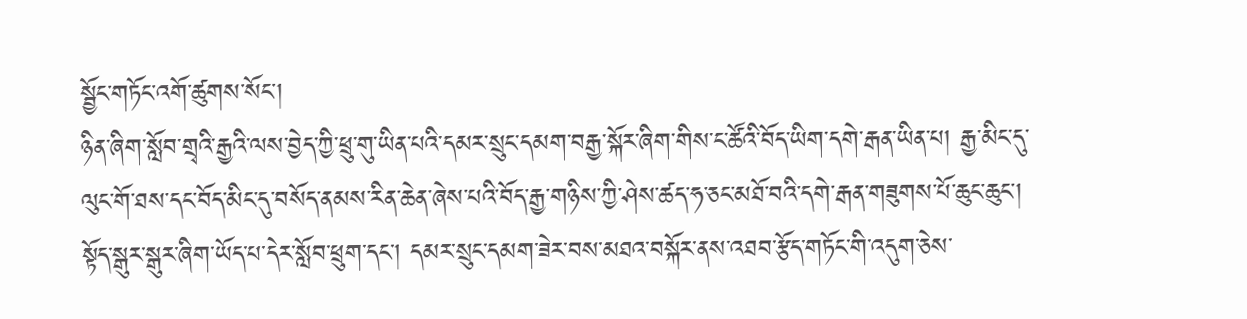སྦྱོང་གཏོང་འགོ་ཚུགས་སོང་།
ཉིན་ཞིག་སློབ་གྲྭའི་རྒྱའི་ལས་བྱེད་ཀྱི་ཕྲུ་གུ་ཡིན་པའི་དམར་སྲུང་དམག་བརྒྱ་སྐོར་ཞིག་གིས་ང་ཚོའི་བོད་ཡིག་དགེ་རྒན་ཡིན་པ། རྒྱ་མིང་དུ་ལུང་གོ་ཐས་དང་བོད་མིང་དུ་བསོད་ནམས་རིན་ཆེན་ཞེས་པའི་བོད་རྒྱ་གཉིས་ཀྱི་ཤེས་ཚད་ཧ་ཅང་མཐོ་བའི་དགེ་རྒན་གཟུགས་པོ་ཆུང་ཆུང་། སྟོད་སྒུར་སྒུར་ཞིག་ཡོད་པ་དེར་སློབ་ཕྲུག་དང་། དམར་སྲུང་དམག་ཟེར་བས་མཐའ་བསྐོར་ནས་འཐབ་རྩོད་གཏོང་གི་འདུག་ཅེས་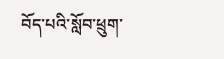བོད་པའི་སློབ་ཕྲུག་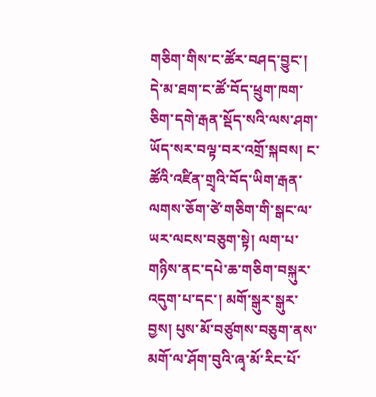གཅིག་གིས་ང་ཚོར་བཤད་བྱུང་། དེ་མ་ཐག་ང་ཚོ་བོད་ཕྲུག་ཁག་ཅིག་དགེ་རྒན་སྡོད་སའི་ལས་ཤག་ཡོད་སར་བལྟ་བར་འགྲོ་སྐབས། ང་ཚོའི་འཛིན་གྲྭའི་བོད་ཡིག་རྒན་ལགས་ཅོག་ཙེ་གཅིག་གི་སྒང་ལ་ཡར་ལངས་བཅུག་སྟེ། ལག་པ་གཉིས་ནང་དཔེ་ཆ་གཅིག་བསྐུར་འདུག་པ་དང་། མགོ་སྒུར་སྒུར་བྱས། པུས་མོ་བཙུགས་བཅུག་ནས་མགོ་ལ་ཤོག་བུའི་ཞྭ་མོ་རིང་པོ་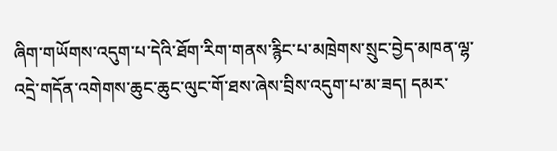ཞིག་གཡོགས་འདུག་པ་དེའི་ཐོག་རིག་གནས་རྙིང་པ་མཁྲེགས་སྲུང་བྱེད་མཁན་ལྷ་འདྲེ་གདོན་འགེགས་ཆུང་ཆུང་ལུང་གོ་ཐས་ཞེས་བྲིས་འདུག་པ་མ་ཟད། དམར་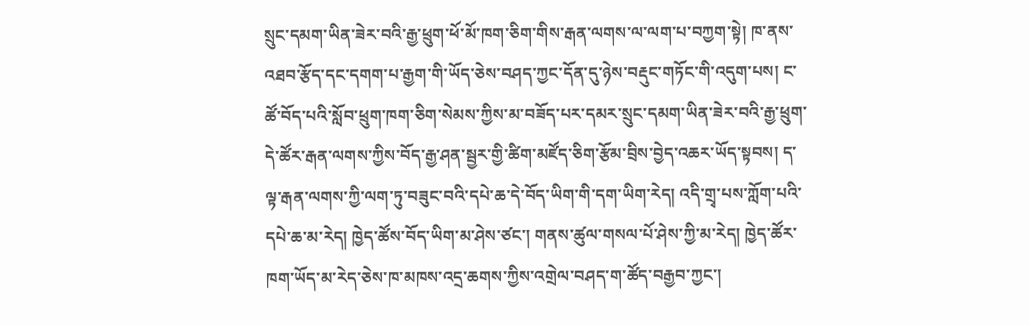སྲུང་དམག་ཡིན་ཟེར་བའི་རྒྱ་ཕྲུག་ཕོ་མོ་ཁག་ཅིག་གིས་རྒན་ལགས་ལ་ལག་པ་བཀྱག་སྟེ། ཁ་ནས་འཐབ་རྩོད་དང་དགག་པ་རྒྱག་གི་ཡོད་ཅེས་བཤད་ཀྱང་དོན་དུ་ཉེས་བརྡུང་གཏོང་གི་འདུག་པས། ང་ཚོ་བོད་པའི་སློབ་ཕྲུག་ཁག་ཅིག་སེམས་ཀྱིས་མ་བཟོད་པར་དམར་སྲུང་དམག་ཡིན་ཟེར་བའི་རྒྱ་ཕྲུག་དེ་ཚོར་རྒན་ལགས་ཀྱིས་བོད་རྒྱ་ཤན་སྦྱར་གྱི་ཚིག་མཛོད་ཅིག་རྩོམ་བྲིས་བྱེད་འཆར་ཡོད་སྟབས། ད་ལྟ་རྒན་ལགས་ཀྱི་ལག་ཏུ་བཟུང་བའི་དཔེ་ཆ་དེ་བོད་ཡིག་གི་དག་ཡིག་རེད། འདི་གྲྭ་པས་ཀློག་པའི་དཔེ་ཆ་མ་རེད། ཁྱེད་ཚོས་བོད་ཡིག་མ་ཤེས་ཙང་། གནས་ཚུལ་གསལ་པོ་ཤེས་ཀྱི་མ་རེད། ཁྱེད་ཚོར་ཁག་ཡོད་མ་རེད་ཅེས་ཁ་མཁས་འདྲ་ཆགས་ཀྱིས་འགྲེལ་བཤད་ག་ཚོད་བརྒྱབ་ཀྱང་།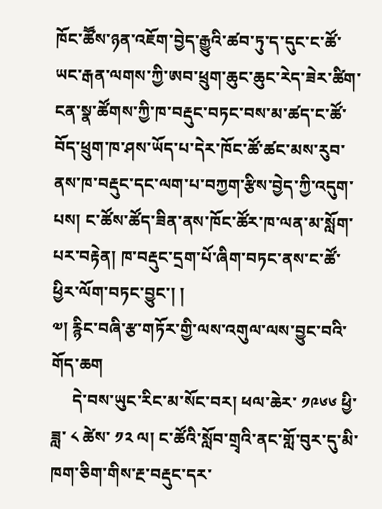ཁོང་ཚཽས་ཉན་འཇོག་བྱེད་རྒྱུའི་ཚབ་ཏུ་ད་དུང་ང་ཚོ་ཡང་རྒན་ལགས་ཀྱི་ཨབ་ཕྲུག་ཆུང་ཆུང་རེད་ཟེར་ཚིག་ངན་སྣ་ཚོགས་ཀྱི་ཁ་བརྡུང་བཏང་བས་མ་ཚད་ང་ཚོ་བོད་ཕྲུག་ཁ་ཤས་ཡོད་པ་དེར་ཁོང་ཚོ་ཚང་མས་རུབ་ནས་ཁ་བརྡུང་དང་ལག་པ་བཀྱག་རྩིས་བྱེད་ཀྱི་འདུག་པས། ང་ཚོས་ཚོད་ཟིན་ནས་ཁོང་ཚོར་ཁ་ལན་མ་སློག་པར་བརྟེན། ཁ་བརྡུང་དྲག་པོ་ཞིག་བཏང་ནས་ང་ཚོ་ཕྱིར་ལོག་བཏང་བྱུང་། །
༧། རྙིང་བཞི་རྩ་གཏོར་གྱི་ལས་འགུལ་ལས་བྱུང་བའི་གོད་ཆག
     དེ་བས་ཡུང་རིང་མ་སོང་བར། ཕལ་ཆེར་ ༡༩༦༦ ཕྱི་ཟླ་ ༨ ཚེས་ ༡༢ ལ། ང་ཚོའི་སློབ་གྲྭའི་ནང་གློ་བུར་དུ་མི་ཁག་ཅིག་གིས་རྔ་བརྡུང་དར་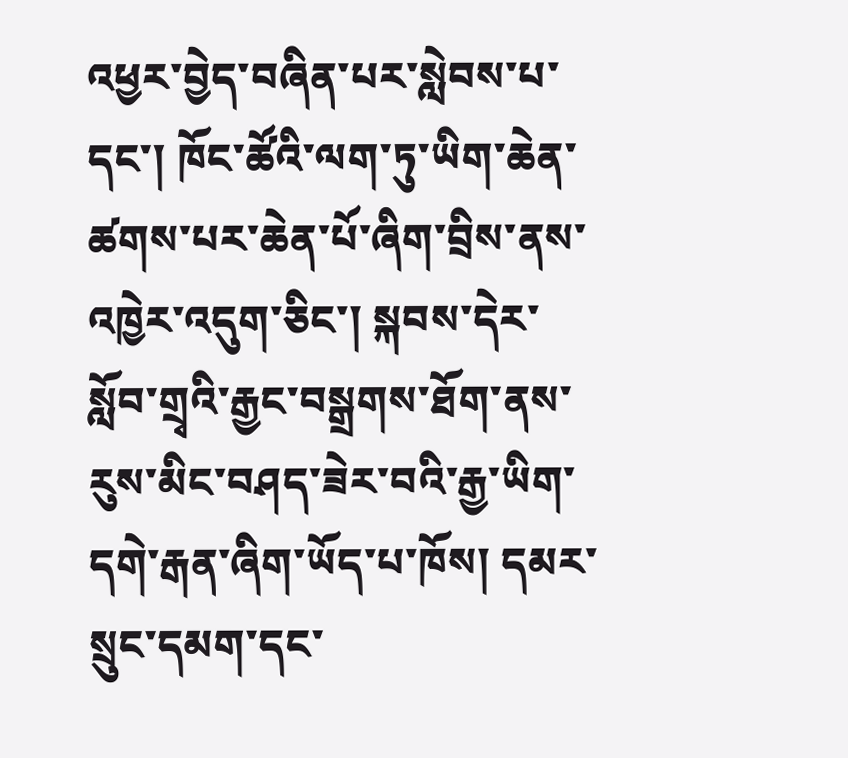འཕྱར་བྱེད་བཞིན་པར་སླེབས་པ་དང་། ཁོང་ཚོའི་ལག་ཏུ་ཡིག་ཆེན་ཚགས་པར་ཆེན་པོ་ཞིག་བྲིས་ནས་འཁྱེར་འདུག་ཅིང་། སྐབས་དེར་སློབ་གྲྭའི་རྒྱང་བསྒྲགས་ཐོག་ནས་རུས་མིང་བཤད་ཟེར་བའི་རྒྱ་ཡིག་དགེ་རྒན་ཞིག་ཡོད་པ་ཁོས། དམར་སྲུང་དམག་དང་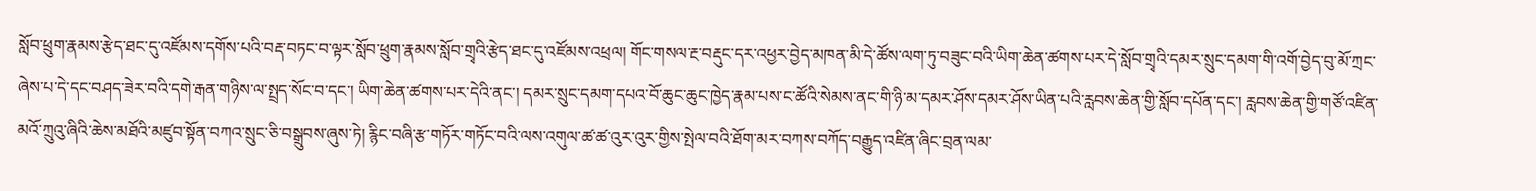སློབ་ཕྲུག་རྣམས་རྩེད་ཐང་དུ་འཛོམས་དགོས་པའི་བརྡ་བཏང་བ་ལྟར་སློབ་ཕྲུག་རྣམས་སློབ་གྲྭའི་རྩེད་ཐང་དུ་འཛོམས་འཕྲལ། གོང་གསལ་རྔ་བརྡུང་དར་འཕྱར་བྱེད་མཁན་མི་དེ་ཚོས་ལག་ཏུ་བཟུང་བའི་ཡིག་ཆེན་ཚགས་པར་དེ་སློབ་གྲྭའི་དམར་སྲུང་དམག་གི་འགོ་བྱེད་བུ་མོ་ཀྲང་ཞེས་པ་དེ་དང་བཤད་ཟེར་བའི་དགེ་རྒན་གཉིས་ལ་སྤྲད་སོང་བ་དང་། ཡིག་ཆེན་ཚགས་པར་དེའི་ནང་། དམར་སྲུང་དམག་དཔའ་བོ་ཆུང་ཆུང་ཁྱེད་རྣམ་པས་ང་ཚོའི་སེམས་ནང་གི་ཉི་མ་དམར་ཤོས་དམར་ཤོས་ཡིན་པའི་རླབས་ཆེན་གྱི་སློབ་དཔོན་དང་། རླབས་ཆེན་གྱི་གཙོ་འཛིན་མའོ་ཀྲུའུ་ཞིའི་ཆེས་མཐོའི་མཛུབ་སྟོན་བཀའ་སྲུང་ཅི་བསྒྲུབས་ཞུས་ཏེ། རྙིང་བཞི་རྩ་གཏོར་གཏོང་བའི་ལས་འགུལ་ཚ་ཚ་འུར་འུར་གྱིས་སྤེལ་བའི་ཐོག་མར་བཀས་བཀོད་བརྒྱུད་འཛིན་ཞིང་བྲན་ལམ་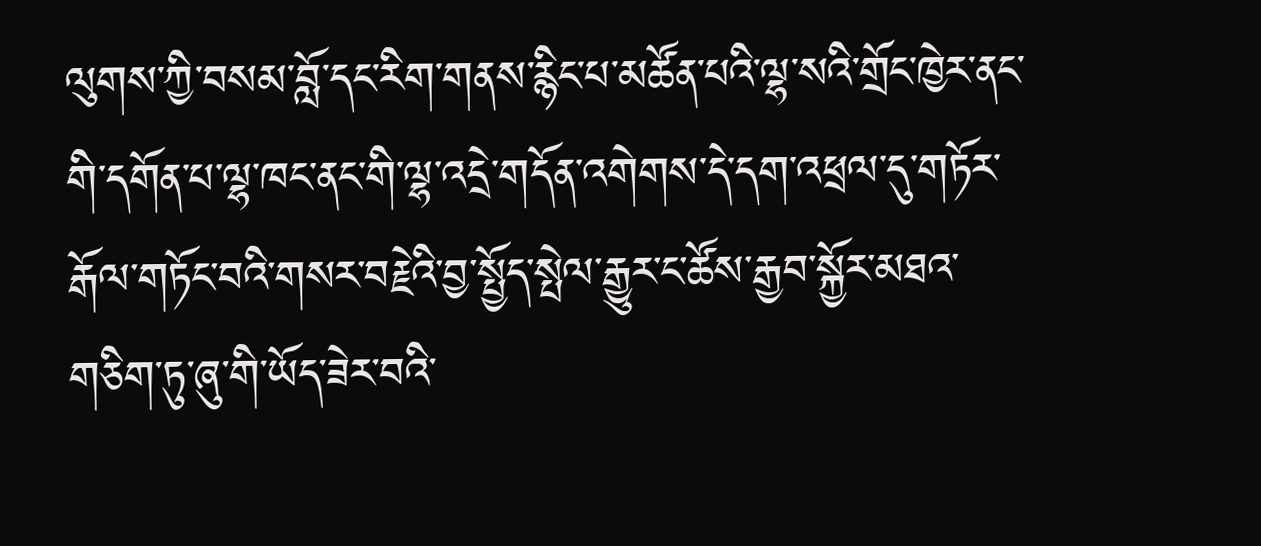ལུགས་ཀྱི་བསམ་བློ་དང་རིག་གནས་རྙིང་པ་མཚོན་པའི་ལྷ་སའི་གྲོང་ཁྱེར་ནང་གི་དགོན་པ་ལྷ་ཁང་ནང་གི་ལྷ་འདྲེ་གདོན་འགེགས་དེ་དག་འཕྲལ་དུ་གཏོར་རྒོལ་གཏོང་བའི་གསར་བརྗེའི་བྱ་སྤྱོད་སྤེལ་རྒྱུར་ང་ཚོས་རྒྱབ་སྐྱོར་མཐའ་གཅིག་ཏུ་ཞུ་གི་ཡོད་ཟེར་བའི་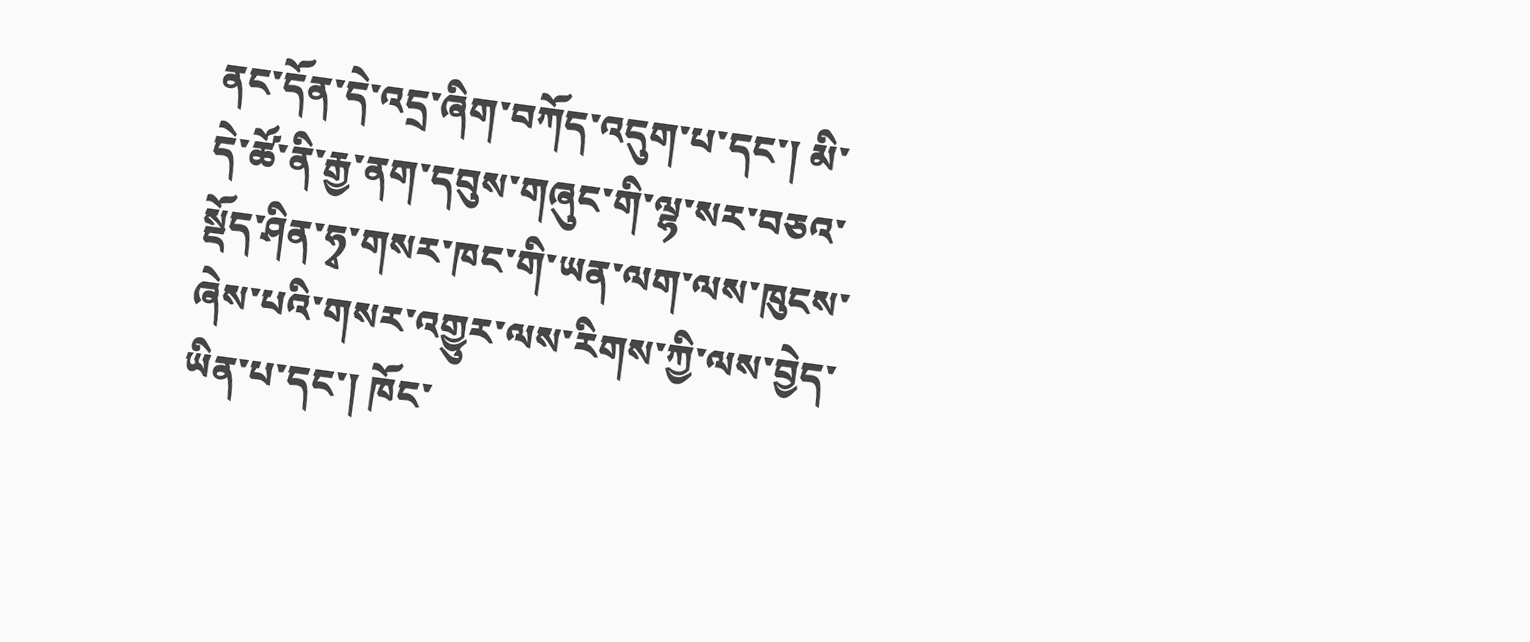ནང་དོན་དེ་འདྲ་ཞིག་བཀོད་འདུག་པ་དང་། མི་དེ་ཚོ་ནི་རྒྱ་ནག་དབུས་གཞུང་གི་ལྷ་སར་བཅའ་སྡོད་ཤིན་ཧྭ་གསར་ཁང་གི་ཡན་ལག་ལས་ཁུངས་ཞེས་པའི་གསར་འགྱུར་ལས་རིགས་ཀྱི་ལས་བྱེད་ཡིན་པ་དང་། ཁོང་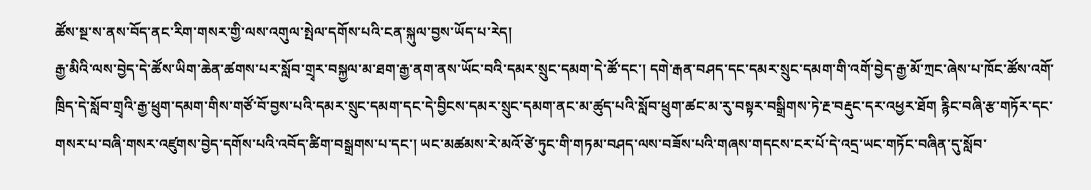ཚོས་སྔ་ས་ནས་བོད་ནང་རིག་གསར་གྱི་ལས་འགུལ་སྤེལ་དགོས་པའི་ངན་སྐུལ་བྱས་ཡོད་པ་རེད།
རྒྱ་མིའི་ལས་བྱེད་དེ་ཚོས་ཡིག་ཆེན་ཚགས་པར་སློབ་གྲྭར་བསྐྱལ་མ་ཐག་རྒྱ་ནག་ནས་ཡོང་བའི་དམར་སྲུང་དམག་དེ་ཚོ་དང་། དགེ་རྒན་བཤད་དང་དམར་སྲུང་དམག་གི་འགོ་བྱེད་རྒྱ་མོ་ཀྲང་ཞེས་པ་ཁོང་ཚོས་འགོ་ཁྲིད་དེ་སློབ་གྲྭའི་རྒྱ་ཕྲུག་དམག་གིས་གཙོ་བོ་བྱས་པའི་དམར་སྲུང་དམག་དང་དེ་བྱིངས་དམར་སྲུང་དམག་ནང་མ་ཚུད་པའི་སློབ་ཕྲུག་ཚང་མ་རུ་བསྟར་བསྒྲིགས་ཏེ་རྔ་བརྡུང་དར་འཕྱར་ཐོག རྙིང་བཞི་རྩ་གཏོར་དང་གསར་པ་བཞི་གསར་འཛུགས་བྱེད་དགོས་པའི་འབོད་ཚིག་བསྒྲགས་པ་དང་། ཡང་མཚམས་རེ་མའོ་ཙེ་ཏུང་གི་གཏམ་བཤད་ལས་བཟོས་པའི་གཞས་གདངས་ངར་པོ་དེ་འདྲ་ཡང་གཏོང་བཞིན་དུ་སློབ་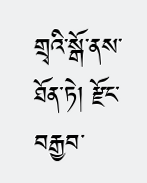གྲྭའི་སྒོ་ནས་ཐོན་ཏེ། རྫོང་བརྒྱབ་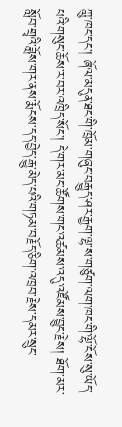ཀླུ་ཁང་དང་། ཞོལ་མདུན་ཐང་གི་ཁྲོམ་གཞུང་བརྒྱུད་ཤར་རྒྱག་ལྷ་ས་གཙུག་ལག་ཁང་གི་ལྷོ་ངོས་སུ་ཡོད་པའི་གསུང་ཆོས་ར་བར་འཁྲིད་སོང་། དེ་གར་མང་ཚོགས་གང་འཚམས་འདུ་འཛོམས་བྱུང་རྗེས། ཐོག་མར་སློབ་གྲྭའི་ཟློས་གར་ནས་རྨོངས་དད་བྱེད་རྒྱུ་མེད་པའི་གཏམ་བརྗོད་ཅིག་འཁྲབ་རྗེས་དམར་སྲུང་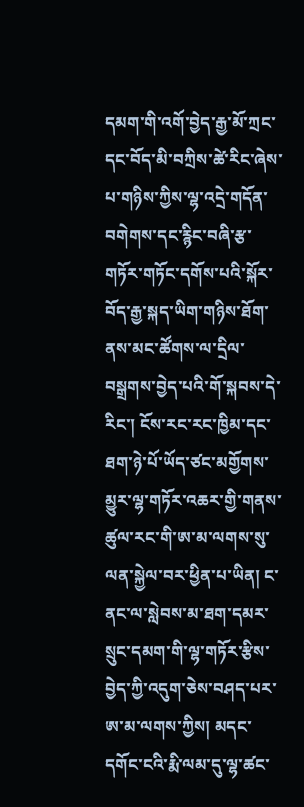དམག་གི་འགོ་བྱེད་རྒྱ་མོ་ཀྲང་དང་བོད་མི་བཀྲིས་ཚེ་རིང་ཞེས་པ་གཉིས་ཀྱིས་ལྷ་འདྲེ་གདོན་བགེགས་དང་རྙིང་བཞི་རྩ་གཏོར་གཏོང་དགོས་པའི་སྐོར་བོད་རྒྱ་སྐད་ཡིག་གཉིས་ཐོག་ནས་མང་ཚོགས་ལ་དྲིལ་བསྒྲགས་བྱེད་པའི་གོ་སྐབས་དེ་རིང་། ངོས་རང་རང་ཁྱིམ་དང་ཐག་ཉེ་པོ་ཡོད་ཙང་མགྱོགས་མྱུར་ལྷ་གཏོར་འཆར་གྱི་གནས་ཚུལ་རང་གི་ཨ་མ་ལགས་སུ་ལན་སྐྱེལ་བར་ཕྱིན་པ་ཡིན། ང་ནང་ལ་སླེབས་མ་ཐག་དམར་སྲུང་དམག་གི་ལྷ་གཏོར་རྩིས་བྱེད་ཀྱི་འདུག་ཅེས་བཤད་པར་ཨ་མ་ལགས་ཀྱིས། མདང་དགོང་ངའི་རྨི་ལམ་དུ་ལྷ་ཚང་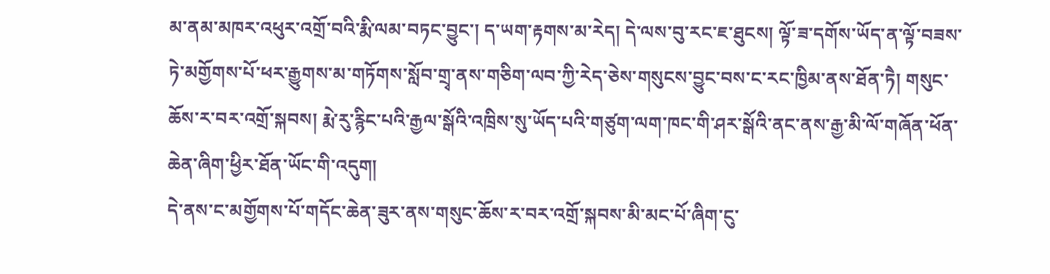མ་ནམ་མཁར་འཕུར་འགྲོ་བའི་རྨི་ལམ་བཏང་བྱུང་། ད་ཡག་རྟགས་མ་རེད། དེ་ལས་བུ་རང་ཇ་ཐུངས། ལྟོ་ཟ་དགོས་ཡོད་ན་ལྟོ་བཟས་ཏེ་མགྱོགས་པོ་ཕར་རྒྱུགས་མ་གཏོགས་སློབ་གྲྭ་ནས་གཅིག་ལབ་ཀྱི་རེད་ཅེས་གསུངས་བྱུང་བས་ང་རང་ཁྱིམ་ནས་ཐོན་ཏཻ། གསུང་ཆོས་ར་བར་འགྲོ་སྐབས། རྨེ་རུ་རྙིང་པའི་རྒྱལ་སྒོའི་འཁྲིས་སུ་ཡོད་པའི་གཙུག་ལག་ཁང་གི་ཤར་སྒོའི་ནང་ནས་རྒྱ་མི་ལོ་གཞོན་ཕོན་ཆེན་ཞིག་ཕྱིར་ཐོན་ཡོང་གི་འདུག།
དེ་ནས་ང་མགྱོགས་པོ་གདོང་ཆེན་ཟུར་ནས་གསུང་ཆོས་ར་བར་འགྲོ་སྐབས་མི་མང་པོ་ཞིག་ངུ་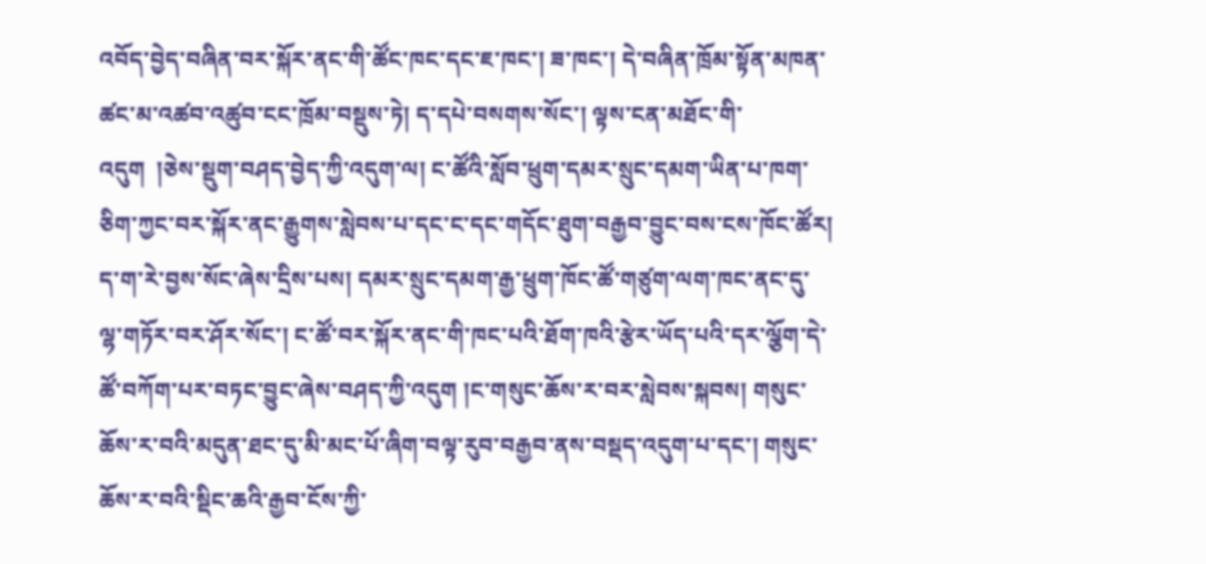འབོད་བྱེད་བཞིན་བར་སྐོར་ནང་གི་ཚོང་ཁང་དང་ཇ་ཁང་། ཟ་ཁང་། དེ་བཞིན་ཁྲོམ་སྟོན་མཁན་ཚང་མ་འཚབ་འཚུབ་ངང་ཁྲོམ་བསྡུས་ཏེ། ད་དཔེ་བསགས་སོང་། ལྟས་ངན་མཐོང་གི་འདུག  །ཅེས་སྡུག་བཤད་བྱེད་ཀྱི་འདུག་ལ། ང་ཚོའི་སློབ་ཕྲུག་དམར་སྲུང་དམག་ཡིན་པ་ཁག་ཅིག་ཀྱང་བར་སྐོར་ནང་རྒྱུགས་སླེབས་པ་དང་ང་དང་གདོང་ཐུག་བརྒྱབ་བྱུང་བས་ངས་ཁོང་ཚོར། ད་ག་རེ་བྱས་སོང་ཞེས་དྲིས་པས། དམར་སྲུང་དམག་རྒྱ་ཕྲུག་ཁོང་ཚོ་གཙུག་ལག་ཁང་ནང་དུ་ལྷ་གཏོར་བར་ཤོར་སོང་། ང་ཚོ་བར་སྐོར་ནང་གི་ཁང་པའི་ཐོག་ཁའི་རྩེར་ཡོད་པའི་དར་ལྕོག་དེ་ཚོ་བཀོག་པར་བཏང་བྱུང་ཞེས་བཤད་ཀྱི་འདུག །ང་གསུང་ཆོས་ར་བར་སླེབས་སྐབས། གསུང་ཆོས་ར་བའི་མདུན་ཐང་དུ་མི་མང་པོ་ཞིག་བལྟ་རུབ་བརྒྱབ་ནས་བསྡད་འདུག་པ་དང་། གསུང་ཆོས་ར་བའི་སྡིང་ཆའི་རྒྱབ་ངོས་ཀྱི་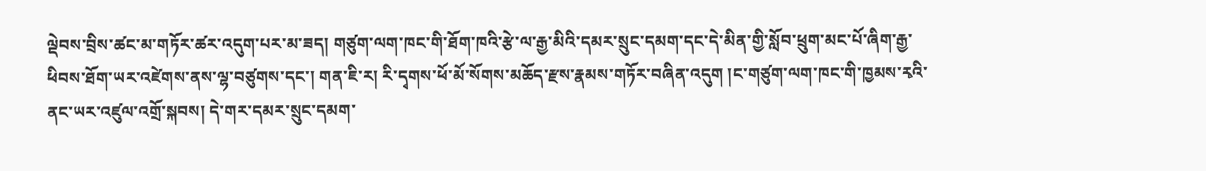ལྡེབས་བྲིས་ཚང་མ་གཏོར་ཚར་འདུག་པར་མ་ཟད། གཙུག་ལག་ཁང་གི་ཐོག་ཁའི་རྩེ་ལ་རྒྱ་མིའི་དམར་སྲུང་དམག་དང་དེ་མིན་གྱི་སློབ་ཕྲུག་མང་པོ་ཞིག་རྒྱ་ཕིབས་ཐོག་ཡར་འཛེགས་ནས་ལྷ་བཙུགས་དང་། གན་ཇི་ར། རི་དྭགས་ཕོ་མོ་སོགས་མཆོད་རྫས་རྣམས་གཏོར་བཞིན་འདུག །ང་གཙུག་ལག་ཁང་གི་ཁྱམས་རྭའི་ནང་ཡར་འཛུལ་འགྲོ་སྐབས། དེ་གར་དམར་སྲུང་དམག་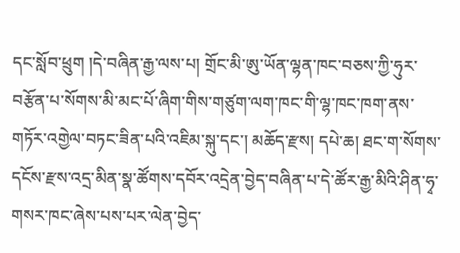དང་སློབ་ཕྲུག །དེ་བཞིན་རྒྱ་ལས་པ། གྲོང་མི་ཨུ་ཡོན་ལྷན་ཁང་བཅས་ཀྱི་ཧུར་བརྩོན་པ་སོགས་མི་མང་པོ་ཞིག་གིས་གཙུག་ལག་ཁང་གི་ལྷ་ཁང་ཁག་ནས་གཏོར་འགྱེལ་བཏང་ཟིན་པའི་འཇིམ་སྐུ་དང་། མཆོད་རྫས། དཔེ་ཆ། ཐང་ག་སོགས་དངོས་རྫས་འདྲ་མིན་སྣ་ཚོགས་དབོར་འདྲེན་བྱེད་བཞིན་པ་དེ་ཚོར་རྒྱ་མིའི་ཤིན་ཧྭ་གསར་ཁང་ཞེས་པས་པར་ལེན་བྱེད་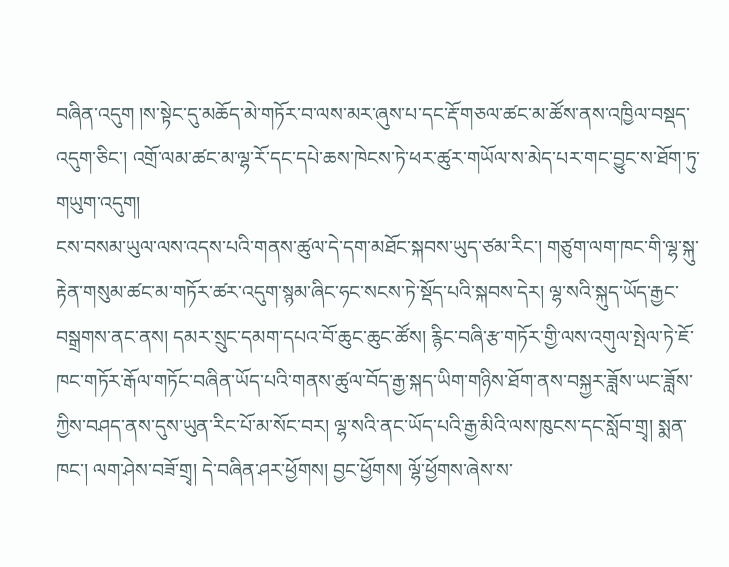བཞིན་འདུག །ས་སྟེང་དུ་མཆོད་མེ་གཏོར་བ་ལས་མར་ཞུས་པ་དང་རྡོ་གཅལ་ཚང་མ་ཚོས་ནས་འཁྱིལ་བསྡད་འདུག་ཅིང་། འགྲོ་ལམ་ཚང་མ་ལྷ་རོ་དང་དཔེ་ཆས་ཁེངས་ཏེ་ཕར་ཚུར་གཡོལ་ས་མེད་པར་གང་བྱུང་ས་ཐོག་ཏུ་གཡུག་འདུག།
ངས་བསམ་ཡུལ་ལས་འདས་པའི་གནས་ཚུལ་དེ་དག་མཐོང་སྐབས་ཡུད་ཙམ་རིང་། གཙུག་ལག་ཁང་གི་ལྷ་སྐུ་རྟེན་གསུམ་ཚང་མ་གཏོར་ཚར་འདུག་སྙམ་ཞིང་ཧང་སངས་ཏེ་སྡོད་པའི་སྐབས་དེར། ལྷ་སའི་སྐུད་ཡོད་རྒྱང་བསྒྲགས་ནང་ནས། དམར་སྲུང་དམག་དཔའ་བོ་ཆུང་ཆུང་ཚོས། རྙིང་བཞི་རྩ་གཏོར་གྱི་ལས་འགུལ་སྤེལ་ཏེ་ཇོ་ཁང་གཏོར་རྒོལ་གཏོང་བཞིན་ཡོད་པའི་གནས་ཚུལ་བོད་རྒྱ་སྐད་ཡིག་གཉིས་ཐོག་ནས་བསྐྱར་ཟློས་ཡང་ཟློས་ཀྱིས་བཤད་ནས་དུས་ཡུན་རིང་པོ་མ་སོང་བར། ལྷ་སའི་ནང་ཡོད་པའི་རྒྱ་མིའི་ལས་ཁུངས་དང་སློབ་གྲྭ། སྨན་ཁང་། ལག་ཤེས་བཟོ་གྲྭ། དེ་བཞིན་ཤར་ཕྱོགས། བྱང་ཕྱོགས། ལྷོ་ཕྱོགས་ཞེས་ས་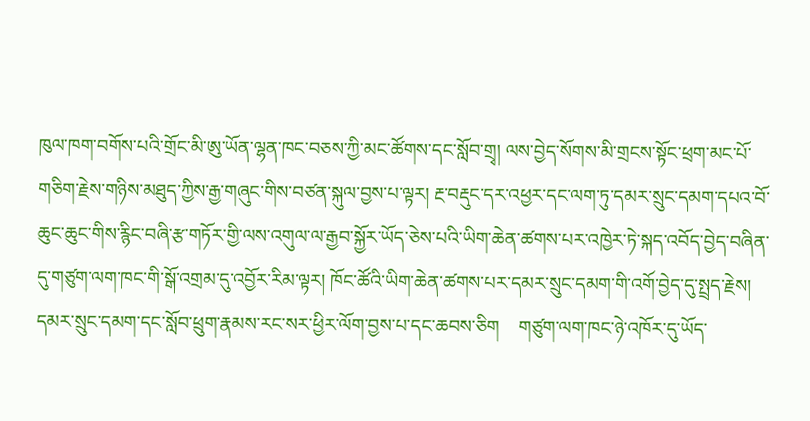ཁུལ་ཁག་བགོས་པའི་གྲོང་མི་ཨུ་ཡོན་ལྷན་ཁང་བཅས་ཀྱི་མང་ཚོགས་དང་སློབ་གྲྭ། ལས་བྱེད་སོགས་མི་གྲངས་སྟོང་ཕྲག་མང་པོ་གཅིག་རྗེས་གཉིས་མཐུད་ཀྱིས་རྒྱ་གཞུང་གིས་བཙན་སྐུལ་བྱས་པ་ལྟར། རྔ་བརྡུང་དར་འཕྱར་དང་ལག་ཏུ་དམར་སྲུང་དམག་དཔའ་བོ་ཆུང་ཆུང་གིས་རྙིང་བཞི་རྩ་གཏོར་གྱི་ལས་འགུལ་ལ་རྒྱབ་སྐྱོར་ཡོད་ཅེས་པའི་ཡིག་ཆེན་ཚགས་པར་འཁྱེར་ཏེ་སྐད་འབོད་བྱེད་བཞིན་དུ་གཙུག་ལག་ཁང་གི་སྒོ་འགྲམ་དུ་འབྱོར་རིམ་ལྟར། ཁོང་ཚོའི་ཡིག་ཆེན་ཚགས་པར་དམར་སྲུང་དམག་གི་འགོ་བྱེད་དུ་སྤྲད་རྗེས། དམར་སྲུང་དམག་དང་སློབ་ཕྲུག་རྣམས་རང་སར་ཕྱིར་ལོག་བྱས་པ་དང་ཆབས་ཅིག    གཙུག་ལག་ཁང་ཉེ་འཁོར་དུ་ཡོད་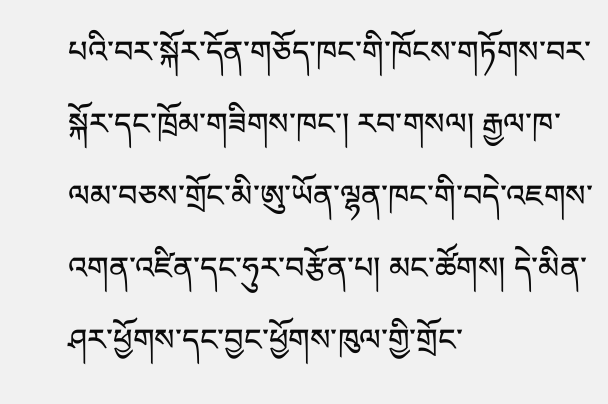པའི་བར་སྐོར་དོན་གཅོད་ཁང་གི་ཁོངས་གཏོགས་བར་སྐོར་དང་ཁྲོམ་གཟིགས་ཁང་། རབ་གསལ། རྒྱལ་ཁ་ལམ་བཅས་གྲོང་མི་ཨུ་ཡོན་ལྷན་ཁང་གི་བདེ་འཇགས་འགན་འཛིན་དང་ཧུར་བརྩོན་པ། མང་ཚོགས། དེ་མིན་ཤར་ཕྱོགས་དང་བྱང་ཕྱོགས་ཁུལ་གྱི་གྲོང་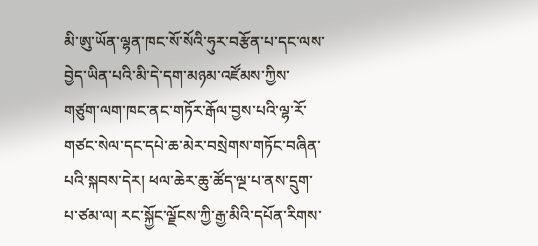མི་ཨུ་ཡོན་ལྷན་ཁང་སོ་སོའི་ཧུར་བརྩོན་པ་དང་ལས་བྱེད་ཡིན་པའི་མི་དེ་དག་མཉམ་འཛོམས་ཀྱིས་གཙུག་ལག་ཁང་ནང་གཏོར་རྒོལ་བྱས་པའི་ལྷ་རོ་གཙང་སེལ་དང་དཔེ་ཆ་མེར་བསྲེགས་གཏོང་བཞིན་པའི་སྐབས་དེར། ཕལ་ཆེར་ཆུ་ཚོད་ལྔ་པ་ནས་དྲུག་པ་ཙམ་ལ། རང་སྐྱོང་ལྗོངས་ཀྱི་རྒྱ་མིའི་དཔོན་རིགས་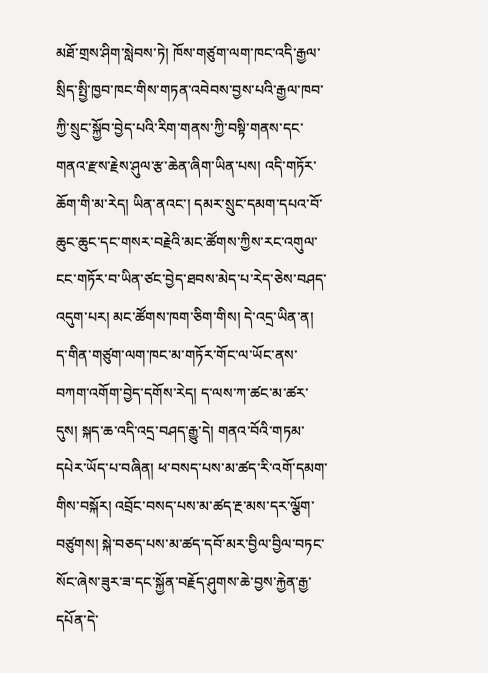མཐོ་གྲས་ཤིག་སླེབས་ཏེ། ཁོས་གཙུག་ལག་ཁང་འདི་རྒྱལ་སྲིད་སྤྱི་ཁྱབ་ཁང་གིས་གཏན་འབེབས་བྱས་པའི་རྒྱལ་ཁབ་ཀྱི་སྲུང་སྐྱོབ་བྱེད་པའི་རིག་གནས་ཀྱི་བསྟི་གནས་དང་གནའ་རྫས་རྗེས་ཤུལ་རྩ་ཆེན་ཞིག་ཡིན་པས། འདི་གཏོར་ཆོག་གི་མ་རེད། ཡིན་ནའང་། དམར་སྲུང་དམག་དཔའ་བོ་ཆུང་ཆུང་དང་གསར་བརྗེའི་མང་ཚོགས་ཀྱིས་རང་འགུལ་ངང་གཏོར་བ་ཡིན་ཙང་བྱེད་ཐབས་མེད་པ་རེད་ཅེས་བཤད་འདུག་པར། མང་ཚོགས་ཁག་ཅིག་གིས། དེ་འདྲ་ཡིན་ན། ད་གིན་གཙུག་ལག་ཁང་མ་གཏོར་གོང་ལ་ཡོང་ནས་བཀག་འགོག་བྱེད་དགོས་རེད། ད་ལས་ཀ་ཚང་མ་ཚར་དུས། སྐད་ཆ་འདི་འདྲ་བཤད་རྒྱུ་དེ། གནའ་བོའི་གཏམ་དཔེར་ཡོད་པ་བཞིན། ཕ་བསད་པས་མ་ཚད་རི་འགོ་དམག་གིས་བསྐོར། འབྲོང་བསད་པས་མ་ཚད་རྔ་མས་དར་ལྕོག་བཙུགས། སྐེ་བཅད་པས་མ་ཚད་དབོ་མར་བྱིལ་བྱིལ་བཏང་སོང་ཞེས་ཟུར་ཟ་དང་སྐྱོན་བརྗོད་ཤུགས་ཆེ་བྱས་རྐྱེན་རྒྱ་དཔོན་དེ་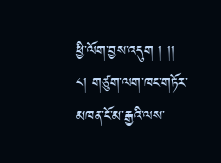ཕྱི་ལོག་བྱས་འདུག ། །།
༨། གཙུག་ལག་ཁང་གཏོར་མཁན་ངོ་མ་རྒྱའི་ལས་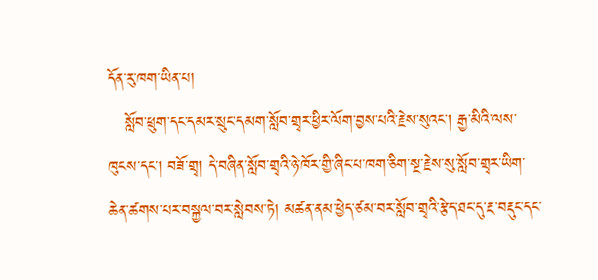དོན་རུ་ཁག་ཡིན་པ།
   སློབ་ཕྲུག་དང་དམར་སྲུང་དམག་སློབ་གྲྭར་ཕྱིར་ལོག་བྱས་པའི་རྗེས་སུའང་། རྒྱ་མིའི་ལས་ཁུངས་དང་། བཟོ་གྲྭ། དེ་བཞིན་སློབ་གྲྭའི་ཉེ་ཁོར་གྱི་ཞིང་པ་ཁག་ཅིག་སྔ་རྗེས་སུ་སློབ་གྲྭར་ཡིག་ཆེན་ཚགས་པར་བསྐྱལ་བར་སླེབས་ཏེ། མཚན་ནམ་ཕྱེད་ཙམ་བར་སློབ་གྲྭའི་རྩེད་ཐང་དུ་རྔ་བརྡུང་དང་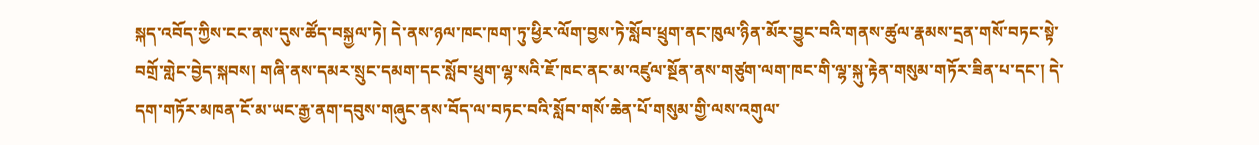སྐད་འབོད་ཀྱིས་ངང་ནས་དུས་ཚོད་བསྐྱལ་ཏེ། དེ་ནས་ཉལ་ཁང་ཁག་ཏུ་ཕྱིར་ལོག་བྱས་ཏེ་སློབ་ཕྲུག་ནང་ཁུལ་ཉིན་མོར་བྱུང་བའི་གནས་ཚུལ་རྣམས་དྲན་གསོ་བཏང་སྟེ་བགྲོ་གླེང་བྱེད་སྐབས། གཞི་ནས་དམར་སྲུང་དམག་དང་སློབ་ཕྲུག་ལྷ་སའི་ཇོ་ཁང་ནང་མ་འཛུལ་སྔོན་ནས་གཙུག་ལག་ཁང་གི་ལྷ་སྐུ་རྟེན་གསུམ་གཏོར་ཟིན་པ་དང་། དེ་དག་གཏོར་མཁན་ངོ་མ་ཡང་རྒྱ་ནག་དབུས་གཞུང་ནས་བོད་ལ་བཏང་བའི་སློབ་གསོ་ཆེན་པོ་གསུམ་གྱི་ལས་འགུལ་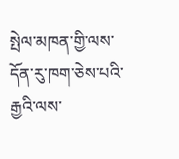སྤེལ་མཁན་གྱི་ལས་དོན་རུ་ཁག་ཅེས་པའི་རྒྱའི་ལས་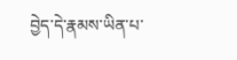བྱེད་དེ་རྣམས་ཡིན་པ་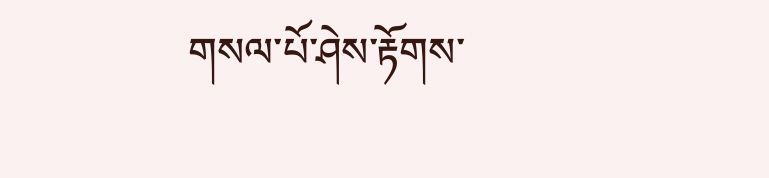གསལ་པོ་ཤེས་རྟོགས་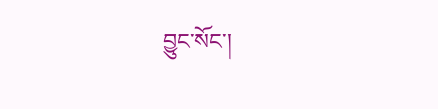བྱུང་སོང་།